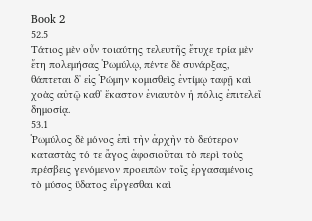Book 2
52.5
Τάτιος μὲν οὖν τοιαύτης τελευτῆς ἔτυχε τρία μὲν ἔτη πολεμήσας Ῥωμύλῳ, πέντε δὲ συνάρξας, θάπτεται δʼ εἰς Ῥώμην κομισθεὶς ἐντίμῳ ταφῇ καὶ χοὰς αὐτῷ καθʼ ἕκαστον ἐνιαυτὸν ἡ πόλις ἐπιτελεῖ δημοσίᾳ.
53.1
Ῥωμύλος δὲ μόνος ἐπὶ τὴν ἀρχὴν τὸ δεύτερον καταστὰς τό τε ἄγος ἀφοσιοῦται τὸ περὶ τοὺς πρέσβεις γενόμενον προειπὼν τοῖς ἐργασαμένοις τὸ μύσος ὕδατος εἴργεσθαι καὶ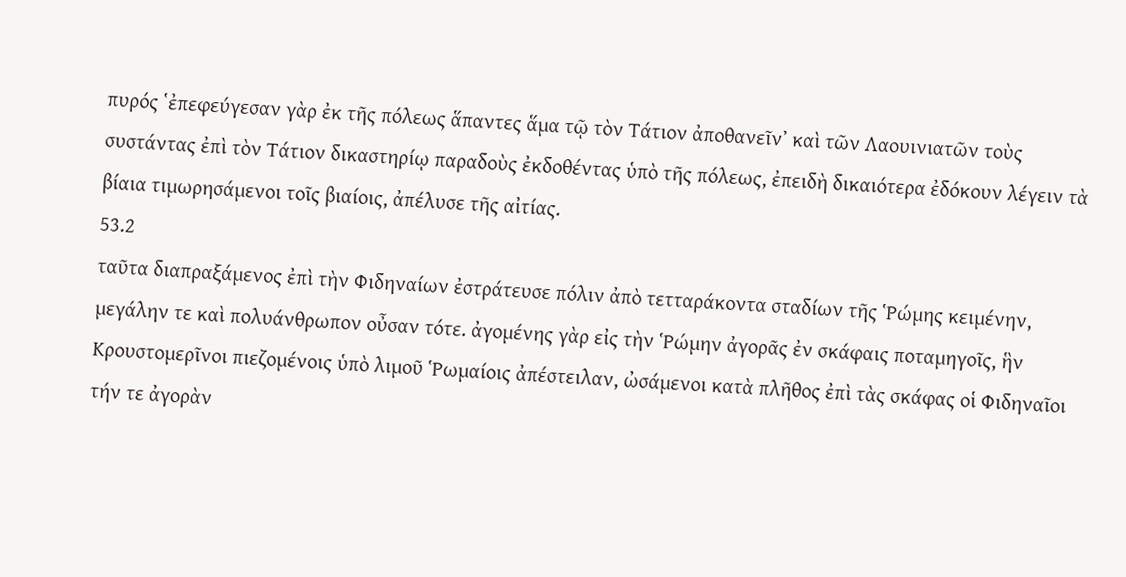πυρός ʽἐπεφεύγεσαν γὰρ ἐκ τῆς πόλεως ἅπαντες ἅμα τῷ τὸν Τάτιον ἀποθανεῖνʼ καὶ τῶν Λαουινιατῶν τοὺς συστάντας ἐπὶ τὸν Τάτιον δικαστηρίῳ παραδοὺς ἐκδοθέντας ὑπὸ τῆς πόλεως, ἐπειδὴ δικαιότερα ἐδόκουν λέγειν τὰ βίαια τιμωρησάμενοι τοῖς βιαίοις, ἀπέλυσε τῆς αἰτίας.
53.2
ταῦτα διαπραξάμενος ἐπὶ τὴν Φιδηναίων ἐστράτευσε πόλιν ἀπὸ τετταράκοντα σταδίων τῆς Ῥώμης κειμένην, μεγάλην τε καὶ πολυάνθρωπον οὖσαν τότε. ἀγομένης γὰρ εἰς τὴν Ῥώμην ἀγορᾶς ἐν σκάφαις ποταμηγοῖς, ἣν Κρουστομερῖνοι πιεζομένοις ὑπὸ λιμοῦ Ῥωμαίοις ἀπέστειλαν, ὠσάμενοι κατὰ πλῆθος ἐπὶ τὰς σκάφας οἱ Φιδηναῖοι τήν τε ἀγορὰν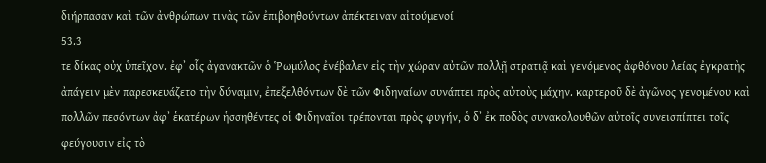διήρπασαν καὶ τῶν ἀνθρώπων τινὰς τῶν ἐπιβοηθούντων ἀπέκτειναν αἰτούμενοί
53.3
τε δίκας οὐχ ὑπεῖχον. ἐφʼ οἷς ἀγανακτῶν ὁ Ῥωμύλος ἐνέβαλεν εἰς τὴν χώραν αὐτῶν πολλῇ στρατιᾷ καὶ γενόμενος ἀφθόνου λείας ἐγκρατὴς ἀπάγειν μὲν παρεσκευάζετο τὴν δύναμιν, ἐπεξελθόντων δὲ τῶν Φιδηναίων συνάπτει πρὸς αὐτοὺς μάχην. καρτεροῦ δὲ ἀγῶνος γενομένου καὶ πολλῶν πεσόντων ἀφʼ ἑκατέρων ἡσσηθέντες οἱ Φιδηναῖοι τρέπονται πρὸς φυγήν, ὁ δʼ ἐκ ποδὸς συνακολουθῶν αὐτοῖς συνεισπίπτει τοῖς φεύγουσιν εἰς τὸ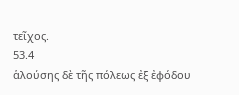τεῖχος.
53.4
ἁλούσης δὲ τῆς πόλεως ἐξ ἐφόδου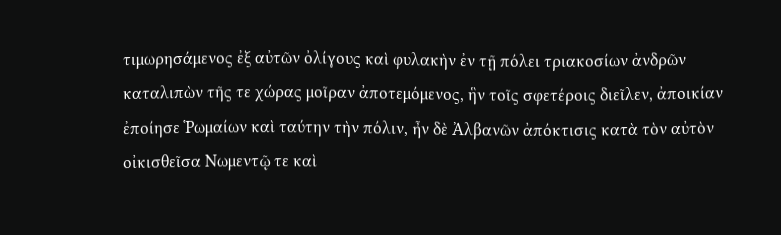τιμωρησάμενος ἐξ αὐτῶν ὀλίγους καὶ φυλακὴν ἐν τῇ πόλει τριακοσίων ἀνδρῶν καταλιπὼν τῆς τε χώρας μοῖραν ἀποτεμόμενος, ἣν τοῖς σφετέροις διεῖλεν, ἀποικίαν ἐποίησε Ῥωμαίων καὶ ταύτην τὴν πόλιν, ἦν δὲ Ἀλβανῶν ἀπόκτισις κατὰ τὸν αὐτὸν οἰκισθεῖσα Νωμεντῷ τε καὶ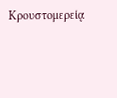Κρουστομερείᾳ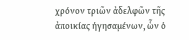χρόνον τριῶν ἀδελφῶν τῆς ἀποικίας ἡγησαμένων, ὧν ὁ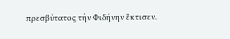πρεσβύτατος τὴν Φιδήνην ἔκτισεν.